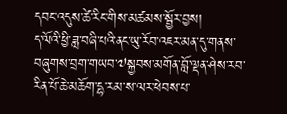དབང་འདུས་ཚེ་རིང་གིས་མཚམས་སྦྱོར་བྱས།
ད་ལོའི་ཕྱི་ཟླ་བཞི་པའི་ནང་ཡུ་རོབ་འཇར་མན་དུ་གནས་བཞུགས་བྲག་གཡབ་༧སྐྱབས་མགོན་བློ་ལྡན་ཤེས་རབ་རིན་པོ་ཆེ་མཆོག་དྷ་རམ་ས་ལར་ཕེབས་པ་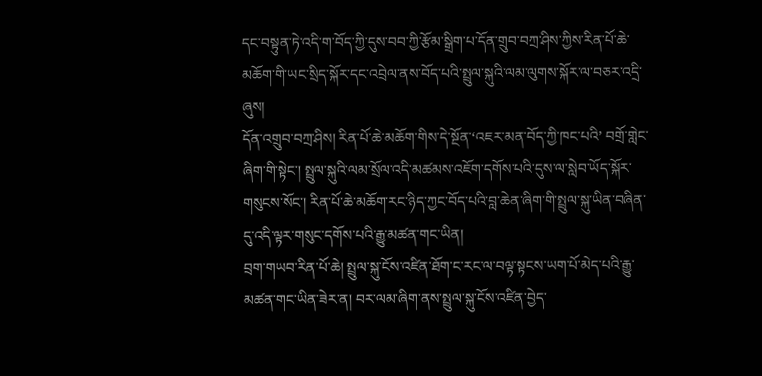དང་བསྟུན་ཏེ་འདི་ག་བོད་ཀྱི་དུས་བབ་ཀྱི་རྩོམ་སྒྲིག་པ་དོན་གྲུབ་བཀྲ་ཤིས་ཀྱིས་རིན་པོ་ཆེ་མཆོག་གི་ཡང་སྲིད་སྐོར་དང་འབྲེལ་ནས་བོད་པའི་སྤྲུལ་སྐུའི་ལམ་ལུགས་སྐོར་ལ་བཅར་འདྲི་ཞུས།
དོན་འགྲུབ་བཀྲ་ཤིས། རིན་པོ་ཆེ་མཆོག་གིས་དེ་སྔོན་‘འཇར་མན་བོད་ཀྱི་ཁང་པའི’ བགྲོ་གླེང་ཞིག་གི་སྟེང་། སྤྲུལ་སྐུའི་ལམ་སྲོལ་འདི་མཚམས་འཇོག་དགོས་པའི་དུས་ལ་སླེབ་ཡོད་སྐོར་གསུངས་སོང་། རིན་པོ་ཆེ་མཆོག་རང་ཉིད་ཀྱང་བོད་པའི་བླ་ཆེན་ཞིག་གི་སྤྲུལ་སྐུ་ཡིན་བཞིན་དུ་འདི་ལྟར་གསུང་དགོས་པའི་རྒྱུ་མཚན་གང་ཡིན།
བྲག་གཡབ་རིན་པོ་ཆེ། སྤྲུལ་སྐུ་ངོས་འཛིན་ཐོག་ང་རང་ལ་བལྟ་སྟངས་ཡག་པོ་མེད་པའི་རྒྱུ་མཚན་གང་ཡིན་ཟེར་ན། བར་ལམ་ཞིག་ནས་སྤྲུལ་སྐུ་ངོས་འཛིན་བྱེད་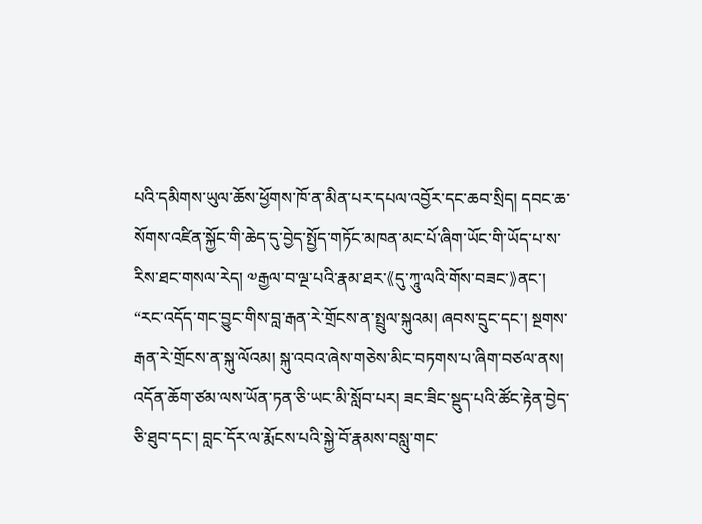པའི་དམིགས་ཡུལ་ཆོས་ཕྱོགས་ཁོ་ན་མིན་པར་དཔལ་འབྱོར་དང་ཆབ་སྲིད། དབང་ཆ་སོགས་འཛིན་སྐྱོང་གི་ཆེད་དུ་བྱེད་སྤྱོད་གཏོང་མཁན་མང་པོ་ཞིག་ཡོང་གི་ཡོད་པ་ས་རིས་ཐང་གསལ་རེད། ༧རྒྱལ་བ་ལྔ་པའི་རྣམ་ཐར་《དུ་ཀཱུ་ལའི་གོས་བཟང་》ནང་། “རང་འདོད་གང་བྱུང་གིས་བླ་རྒན་རེ་གྲོངས་ན་སྤྲུལ་སྐུའམ། ཞབས་དྲུང་དང་། སྔགས་རྒན་རེ་གྲོངས་ན་སྐུ་ལོའམ། སྐུ་འབའ་ཞེས་གཅེས་མིང་བཏགས་པ་ཞིག་བཙལ་ནས། འདོན་ཆོག་ཙམ་ལས་ཡོན་ཏན་ཅི་ཡང་མི་སློབ་པར། ཟང་ཟིང་སྡུད་པའི་ཚོང་རྟེན་བྱེད་ཅི་ཐུབ་དང་། བླང་དོར་ལ་རྨོངས་པའི་སྐྱེ་བོ་རྣམས་བསླུ་གང་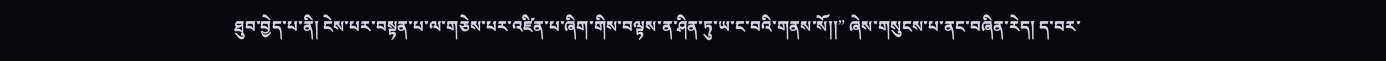ཐུབ་བྱེད་པ་ནི། ངེས་པར་བསྟན་པ་ལ་གཅེས་པར་འཛིན་པ་ཞིག་གིས་བལྟས་ན་ཤིན་ཏུ་ཡ་ང་བའི་གནས་སོ།།” ཞེས་གསུངས་པ་ནང་བཞིན་རེད། ད་བར་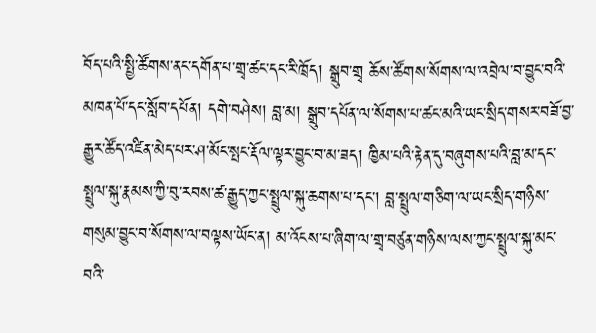བོད་པའི་སྤྱི་ཚོགས་ནང་དགོན་པ་གྲྭ་ཚང་དང་རི་ཁྲོད། སྒྲུབ་གྲྭ ཆོས་ཚོགས་སོགས་ལ་འབྲེལ་བ་བྱུང་བའི་མཁན་པོ་དང་སློབ་དཔོན། དགེ་བཤེས། བླ་མ། སྒྲུབ་དཔོན་ལ་སོགས་པ་ཚང་མའི་ཡང་སྲིད་གསར་བཟོ་བྱ་རྒྱུར་ཚོད་འཛིན་མེད་པར་ཤ་མོང་སྤང་རྡོལ་ལྟར་བྱུང་བ་མ་ཟད། ཁྱིམ་པའི་རྟེན་དུ་བཞུགས་པའི་བླ་མ་དང་སྤྲུལ་སྐུ་རྣམས་ཀྱི་བུ་རབས་ཚ་རྒྱུད་ཀྱང་སྤྲུལ་སྐུ་ཆགས་པ་དང་། བླ་སྤྲུལ་གཅིག་ལ་ཡང་སྲིད་གཉིས་གསུམ་བྱུང་བ་སོགས་ལ་བལྟས་ཡོང་ན། མ་འོངས་པ་ཞིག་ལ་གྲྭ་བཙུན་གཉིས་ལས་ཀྱང་སྤྲུལ་སྐུ་མང་བའི་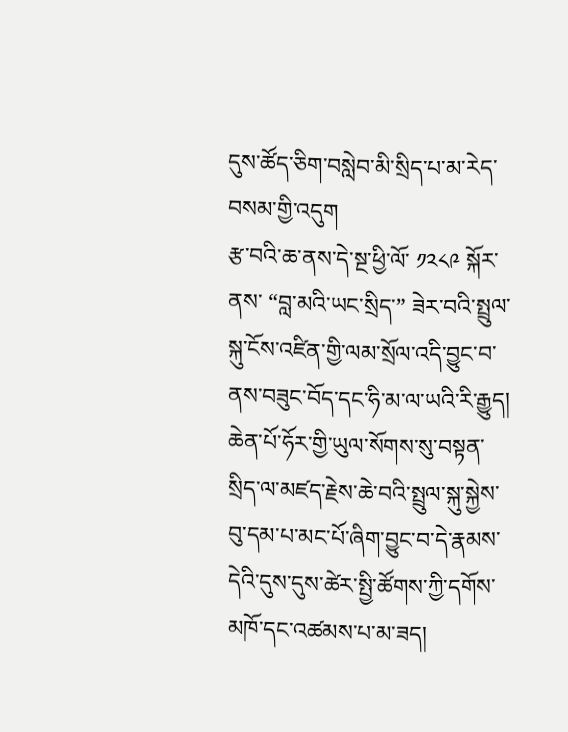དུས་ཚོད་ཅིག་བསླེབ་མི་སྲིད་པ་མ་རེད་བསམ་གྱི་འདུག
རྩ་བའི་ཆ་ནས་དེ་སྔ་ཕྱི་ལོ་ ༡༢༨༩ སྐོར་ནས་ “བླ་མའི་ཡང་སྲིད་” ཟེར་བའི་སྤྲུལ་སྐུ་ངོས་འཛིན་གྱི་ལམ་སྲོལ་འདི་བྱུང་བ་ནས་བཟུང་བོད་དང་ཧི་མ་ལ་ཡའི་རི་རྒྱུད། ཆེན་པོ་ཧོར་གྱི་ཡུལ་སོགས་སུ་བསྟན་སྲིད་ལ་མཛད་རྗེས་ཆེ་བའི་སྤྲུལ་སྐུ་སྐྱེས་བུ་དམ་པ་མང་པོ་ཞིག་བྱུང་བ་དེ་རྣམས་དེའི་དུས་དུས་ཚེར་སྤྱི་ཚོགས་ཀྱི་དགོས་མཁོ་དང་འཚམས་པ་མ་ཟད།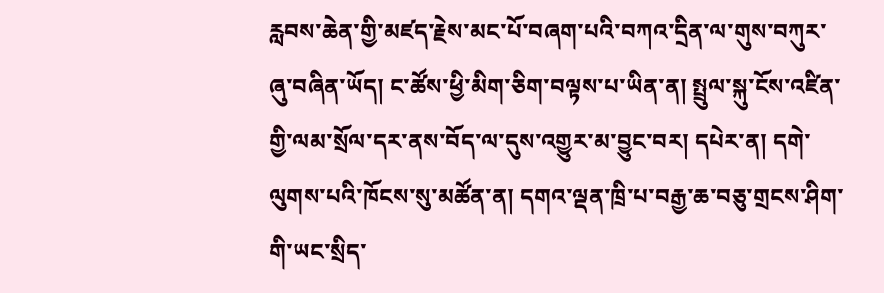རླབས་ཆེན་གྱི་མཛད་རྗེས་མང་པོ་བཞག་པའི་བཀའ་དྲིན་ལ་གུས་བཀུར་ཞུ་བཞིན་ཡོད། ང་ཚོས་ཕྱི་མིག་ཅིག་བལྟས་པ་ཡིན་ན། སྤྲུལ་སྐུ་ངོས་འཛིན་གྱི་ལམ་སྲོལ་དར་ནས་བོད་ལ་དུས་འགྱུར་མ་བྱུང་བར། དཔེར་ན། དགེ་ལུགས་པའི་ཁོངས་སུ་མཚོན་ན། དགའ་ལྡན་ཁྲི་པ་བརྒྱ་ཆ་བཅུ་གྲངས་ཤིག་གི་ཡང་སྲིད་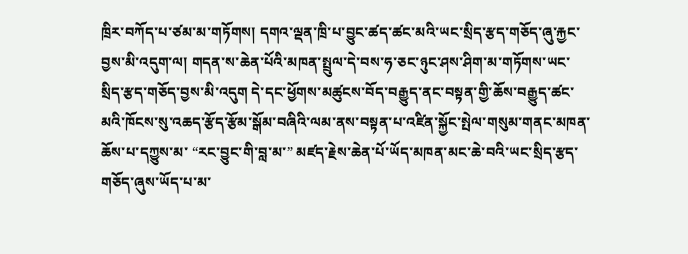ཁྲིར་བཀོད་པ་ཙམ་མ་གཏོགས། དགའ་ལྡན་ཁྲི་པ་བྱུང་ཚད་ཚང་མའི་ཡང་སྲིད་རྩད་གཅོད་ཞུ་རྐྱང་བྱས་མི་འདུག་ལ། གདན་ས་ཆེན་པོའི་མཁན་སྤྲུལ་དེ་བས་ཧ་ཅང་ཉུང་ཤས་ཤིག་མ་གཏོགས་ཡང་སྲིད་རྩད་གཅོད་བྱས་མི་འདུག དེ་དང་ཕྱོགས་མཚུངས་བོད་བརྒྱུད་ནང་བསྟན་གྱི་ཆོས་བརྒྱུད་ཚང་མའི་ཁོངས་སུ་འཆད་རྩོད་རྩོམ་སྒོམ་བཞིའི་ལམ་ནས་བསྟན་པ་འཛིན་སྐྱོང་སྤེལ་གསུམ་གནང་མཁན་ཆོས་པ་དཀྱུས་མ་ “རང་བྱུང་གི་བླ་མ་” མཛད་རྗེས་ཆེན་པོ་ཡོད་མཁན་མང་ཆེ་བའི་ཡང་སྲིད་རྩད་གཅོད་ཞུས་ཡོད་པ་མ་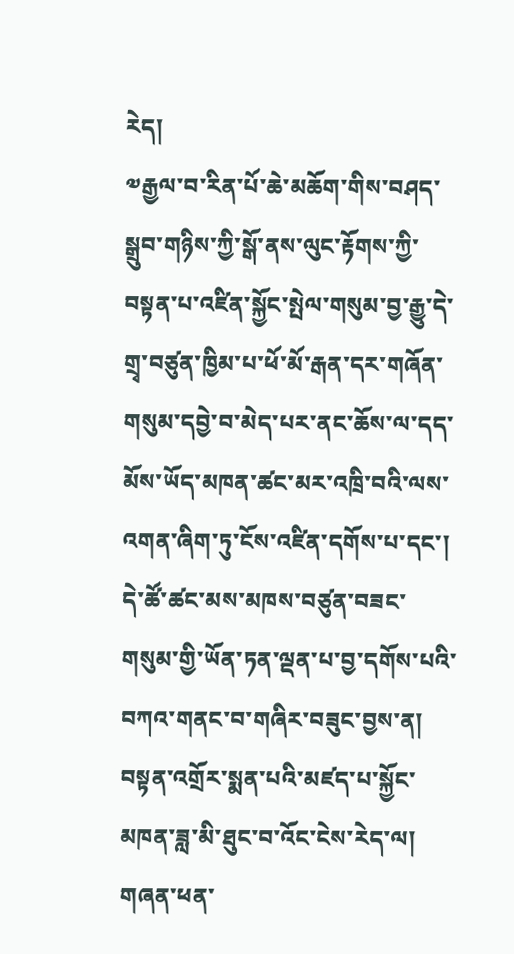རེད།
༧རྒྱལ་བ་རིན་པོ་ཆེ་མཆོག་གིས་བཤད་སྒྲུབ་གཉིས་ཀྱི་སྒོ་ནས་ལུང་རྟོགས་ཀྱི་བསྟན་པ་འཛིན་སྐྱོང་སྤེལ་གསུམ་བྱ་རྒྱུ་དེ་གྲྭ་བཙུན་ཁྱིམ་པ་ཕོ་མོ་རྒན་དར་གཞོན་གསུམ་དབྱེ་བ་མེད་པར་ནང་ཆོས་ལ་དད་མོས་ཡོད་མཁན་ཚང་མར་འཁྲི་བའི་ལས་འགན་ཞིག་ཏུ་ངོས་འཛིན་དགོས་པ་དང་། དེ་ཚོ་ཚང་མས་མཁས་བཙུན་བཟང་གསུམ་གྱི་ཡོན་ཏན་ལྡན་པ་བྱ་དགོས་པའི་བཀའ་གནང་བ་གཞིར་བཟུང་བྱས་ན། བསྟན་འགྲོར་སྨན་པའི་མཛད་པ་སྐྱོང་མཁན་ཟླ་མི་ཐུང་བ་འོང་ངེས་རེད་ལ། གཞན་ཕན་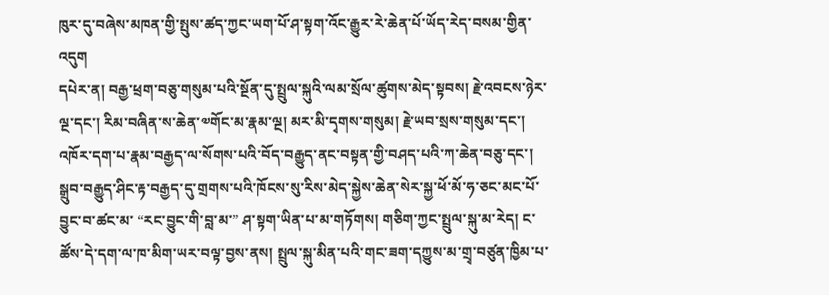ཁུར་དུ་བཞེས་མཁན་གྱི་སྤུས་ཚད་ཀྱང་ཡག་པོ་ཤ་སྟག་འོང་རྒྱུར་རེ་ཆེན་པོ་ཡོད་རེད་བསམ་གྱིན་འདུག
དཔེར་ན། བརྒྱ་ཕྲག་བཅུ་གསུམ་པའི་སྔོན་དུ་སྤྲུལ་སྐུའི་ལམ་སྲོལ་ཚུགས་མེད་སྟབས། རྗེ་འབངས་ཉེར་ལྔ་དང་། རིམ་བཞིན་ས་ཆེན་༧གོང་མ་རྣམ་ལྔ། མར་མི་དྭགས་གསུམ། རྗེ་ཡབ་སྲས་གསུམ་དང་། འཁོར་དག་པ་རྣམ་བརྒྱད་ལ་སོགས་པའི་བོད་བརྒྱུད་ནང་བསྟན་གྱི་བཤད་པའི་ཀ་ཆེན་བཅུ་དང་། སྒྲུབ་བརྒྱུད་ཤིང་རྟ་བརྒྱད་དུ་གྲགས་པའི་ཁོངས་སུ་རིས་མེད་སྐྱེས་ཆེན་སེར་སྐྱ་ཕོ་མོ་ཧ་ཅང་མང་པོ་བྱུང་བ་ཚང་མ་ “རང་བྱུང་གི་བླ་མ་” ཤ་སྟག་ཡིན་པ་མ་གཏོགས། གཅིག་ཀྱང་སྤྲུལ་སྐུ་མ་རེད། ང་ཚོས་དེ་དག་ལ་ཁ་མིག་ཡར་བལྟ་བྱས་ནས། སྤྲུལ་སྐུ་མིན་པའི་གང་ཟག་དཀྱུས་མ་གྲྭ་བཙུན་ཁྱིམ་པ་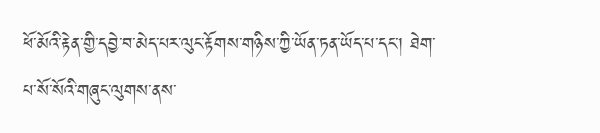ཕོ་མོའི་རྟེན་གྱི་དབྱེ་བ་མེད་པར་ལུང་རྟོགས་གཉིས་ཀྱི་ཡོན་ཏན་ཡོད་པ་དང་། ཐེག་པ་སོ་སོའི་གཞུང་ལུགས་ནས་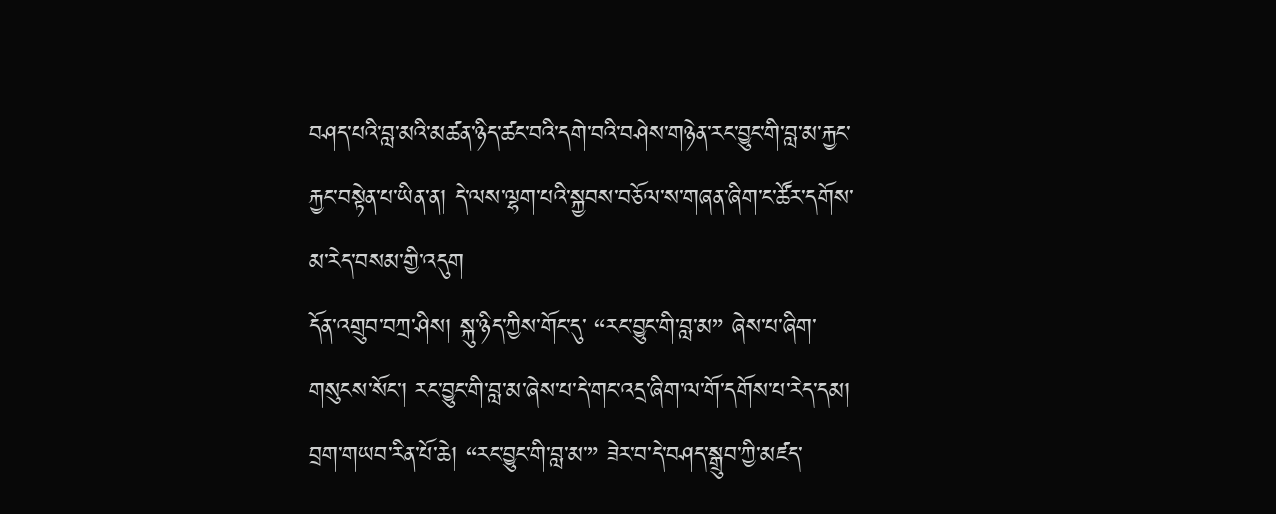བཤད་པའི་བླ་མའི་མཚན་ཉིད་ཚང་བའི་དགེ་བའི་བཤེས་གཉེན་རང་བྱུང་གི་བླ་མ་རྐྱང་རྐྱང་བསྟེན་པ་ཡིན་ན། དེ་ལས་ལྷག་པའི་སྐྱབས་བཅོལ་ས་གཞན་ཞིག་ང་ཚོར་དགོས་མ་རེད་བསམ་གྱི་འདུག
དོན་འགྲུབ་བཀྲ་ཤིས། སྐུ་ཉིད་ཀྱིས་གོང་དུ་ “རང་བྱུང་གི་བླ་མ” ཞེས་པ་ཞིག་གསུངས་སོང་། རང་བྱུང་གི་བླ་མ་ཞེས་པ་དེ་གང་འདྲ་ཞིག་ལ་གོ་དགོས་པ་རེད་དམ།
བྲག་གཡབ་རིན་པོ་ཆེ། “རང་བྱུང་གི་བླ་མ་” ཟེར་བ་དེ་བཤད་སྒྲུབ་ཀྱི་མཛད་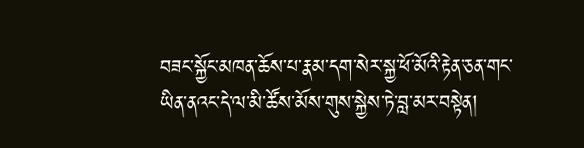བཟང་སྐྱོང་མཁན་ཆོས་པ་རྣམ་དག་སེར་སྐྱ་ཕོ་མོའི་རྟེན་ཅན་གང་ཡིན་ནའང་དེ་ལ་མི་ཚོས་མོས་གུས་སྐྱེས་ཏེ་བླ་མར་བསྟེན།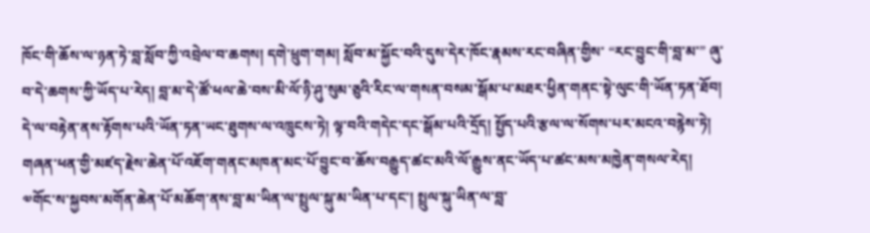ཁོང་གི་ཆོས་ལ་ཉན་ཏེ་བླ་སློབ་ཀྱི་འབྲེལ་བ་ཆགས། དགེ་ཕྲུག་གམ། སློབ་མ་སྐྱོང་བའི་དུས་དེར་ཁོང་རྣམས་རང་བཞིན་གྱིས་ “རང་བྱུང་གི་བླ་མ་” ཞུ་བ་དེ་ཆགས་ཀྱི་ཡོད་པ་རེད། བླ་མ་དེ་ཚོ་ཕལ་ཆེ་བས་མི་ལོ་ཉི་ཤུ་སུམ་ཅུའི་རིང་ལ་གསན་བསམ་སྒོམ་པ་མཐར་ཕྱིན་གནང་སྟེ་ལུང་གི་ཡོན་ཏན་ཐོབ། དེ་ལ་བརྟེན་ནས་རྟོགས་པའི་ཡོན་ཏན་ཡང་ཐུགས་ལ་འཁྲུངས་ཏེ། ལྟ་བའི་གདེང་དང་སྒོམ་པའི་དྲོད། སྤྱོད་པའི་རྩལ་ལ་སོགས་པར་མངའ་བརྙེས་ཏེ། གཞན་ཕན་གྱི་མཛད་རྗེས་ཆེན་པོ་འཇོག་གནང་མཁན་མང་པོ་བྱུང་བ་ཆོས་བརྒྱུད་ཚང་མའི་ལོ་རྒྱུས་ནང་ཡོད་པ་ཚང་མས་མཁྱེན་གསལ་རེད། ༧གོང་ས་སྐྱབས་མགོན་ཆེན་པོ་མཆོག་ནས་བླ་མ་ཡིན་ལ་སྤྲུལ་སྐུ་མ་ཡིན་པ་དང་། སྤྲུལ་སྐུ་ཡིན་ལ་བླ་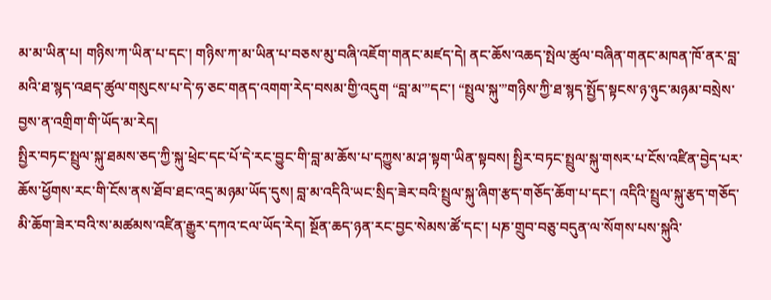མ་མ་ཡིན་པ། གཉིས་ཀ་ཡིན་པ་དང་། གཉིས་ཀ་མ་ཡིན་པ་བཅས་མུ་བཞི་འཇོག་གནང་མཛད་དེ། ནང་ཆོས་འཆད་སྤེལ་ཚུལ་བཞིན་གནང་མཁན་ཁོ་ནར་བླ་མའི་ཐ་སྙད་འཐད་ཚུལ་གསུངས་པ་དེ་ཧ་ཅང་གནད་འགག་རེད་བསམ་གྱི་འདུག “བླ་མ་”དང་། “སྤྲུལ་སྐུ་”གཉིས་ཀྱི་ཐ་སྙད་སྤྱོད་སྟངས་ཉ་ཉུང་མཉམ་བསྲེས་བྱས་ན་འགྲིག་གི་ཡོད་མ་རེད།
སྤྱིར་བཏང་སྤྲུལ་སྐུ་ཐམས་ཅད་ཀྱི་སྐུ་ཕྲེང་དང་པོ་དེ་རང་བྱུང་གི་བླ་མ་ཆོས་པ་དཀྱུས་མ་ཤ་སྟག་ཡིན་སྟབས། སྤྱིར་བཏང་སྤྲུལ་སྐུ་གསར་པ་ངོས་འཛིན་བྱེད་པར་ཆོས་ཕྱོགས་རང་གི་ངོས་ནས་ཐོབ་ཐང་འདྲ་མཉམ་ཡོད་དུས། བླ་མ་འདིའི་ཡང་སྲིད་ཟེར་བའི་སྤྲུལ་སྐུ་ཞིག་རྩད་གཅོད་ཆོག་པ་དང་། འདིའི་སྤྲུལ་སྐུ་རྩད་གཅོད་མི་ཆོག་ཟེར་བའི་ས་མཚམས་འཛིན་རྒྱུར་དཀའ་ངལ་ཡོད་རེད། སྔོན་ཆད་ཉན་རང་བྱང་སེམས་ཚོ་དང་། པཎ་གྲུབ་བཅུ་བདུན་ལ་སོགས་པས་སྐུའི་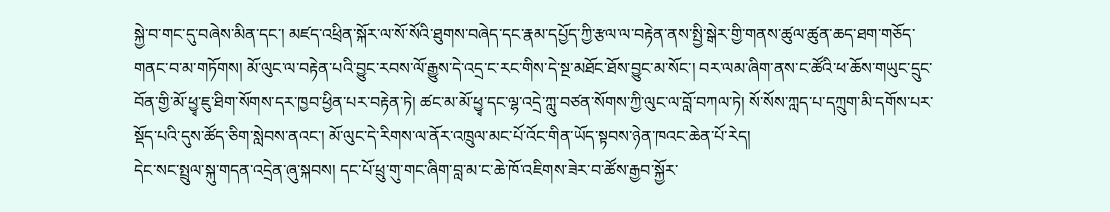སྐྱེ་བ་གང་དུ་བཞེས་མིན་དང་། མཛད་འཕྲིན་སྐོར་ལ་སོ་སོའི་ཐུགས་བཞེད་དང་རྣམ་དཔྱོད་ཀྱི་རྩལ་ལ་བརྟེན་ནས་སྤྱི་སྒེར་གྱི་གནས་ཚུལ་ཚུན་ཆད་ཐག་གཅོད་གནང་བ་མ་གཏོགས། མོ་ལུང་ལ་བརྟེན་པའི་བྱུང་རབས་ལོ་རྒྱུས་དེ་འདྲ་ང་རང་གིས་དེ་སྔ་མཐོང་ཐོས་བྱུང་མ་སོང་། བར་ལམ་ཞིག་ནས་ང་ཚོའི་ཕ་ཆོས་གཡུང་དྲུང་བོན་གྱི་མོ་ཕྱྭ་ཇུ་ཐིག་སོགས་དར་ཁྱབ་ཕྱིན་པར་བརྟེན་ཏེ། ཚང་མ་མོ་ཕྱྭ་དང་ལྷ་འདྲེ་ཀླུ་བཙན་སོགས་ཀྱི་ལུང་ལ་བློ་བཀལ་ཏེ། སོ་སོས་ཀླད་པ་དཀྲུག་མི་དགོས་པར་སྡོད་པའི་དུས་ཚོད་ཅིག་སླེབས་ནའང་། མོ་ལུང་དེ་རིགས་ལ་ནོར་འཁྲུལ་མང་པོ་འོང་གིན་ཡོད་སྟབས་ཉེན་ཁའང་ཆེན་པོ་རེད།
དེང་སང་སྤྲུལ་སྐུ་གདན་འདྲེན་ཞུ་སྐབས། དང་པོ་ཕྲུ་གུ་གང་ཞིག་བླ་མ་ང་ཆེ་ཁོ་འཇིགས་ཟེར་བ་ཚོས་རྒྱབ་སྐྱོར་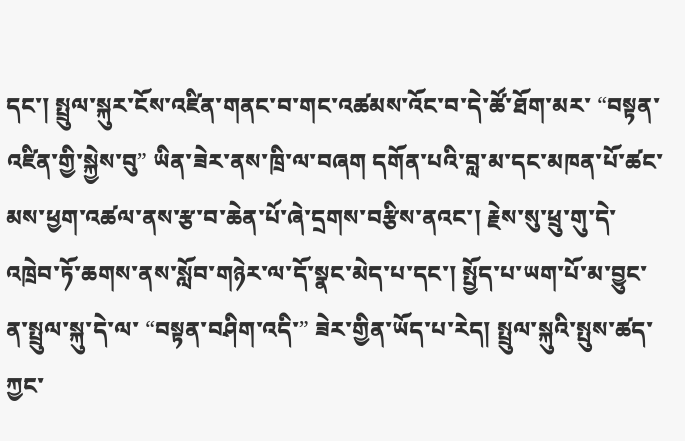དང་། སྤྲུལ་སྐུར་ངོས་འཛིན་གནང་བ་གང་འཚམས་འོང་བ་དེ་ཚོ་ཐོག་མར་ “བསྟན་འཛིན་གྱི་སྐྱེས་བུ” ཡིན་ཟེར་ནས་ཁྲི་ལ་བཞག དགོན་པའི་བླ་མ་དང་མཁན་པོ་ཚང་མས་ཕྱག་འཚལ་ནས་རྩ་བ་ཆེན་པོ་ཞེ་དྲགས་བརྩིས་ནའང་། རྗེས་སུ་ཕྲུ་གུ་དེ་འཁྲེབ་ཏོ་ཆགས་ནས་སློབ་གཉེར་ལ་དོ་སྣང་མེད་པ་དང་། སྤྱོད་པ་ཡག་པོ་མ་བྱུང་ན་སྤྲུལ་སྐུ་དེ་ལ་ “བསྟན་བཤིག་འདི་” ཟེར་གྱིན་ཡོད་པ་རེད། སྤྲུལ་སྐུའི་སྤུས་ཚད་ཀྱང་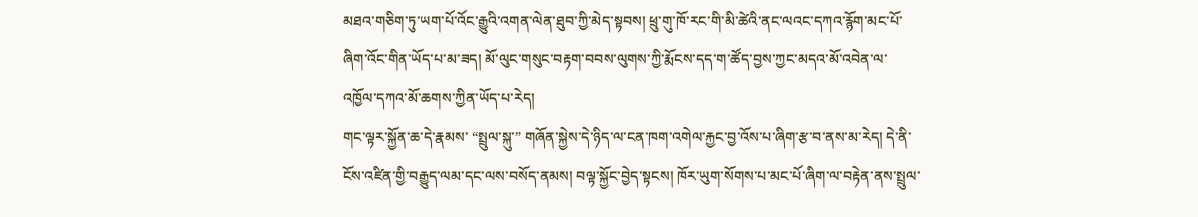མཐའ་གཅིག་ཏུ་ཡག་པོ་འོང་རྒྱུའི་འགན་ལེན་ཐུབ་ཀྱི་མེད་སྟབས། ཕྲུ་གུ་ཁོ་རང་གི་མི་ཚེའི་ནང་ལའང་དཀའ་རྙོག་མང་པོ་ཞིག་འོང་གིན་ཡོད་པ་མ་ཟད། མོ་ལུང་གསུང་བརྟག་བབས་ལུགས་ཀྱི་རྨོངས་དད་ག་ཚོད་བྱས་ཀྱང་མདའ་མོ་འབེན་ལ་འཁྱོལ་དཀའ་མོ་ཆགས་ཀྱིན་ཡོད་པ་རེད།
གང་ལྟར་སྐྱོན་ཆ་དེ་རྣམས་ “སྤྲུལ་སྐུ་” གཞོན་སྐྱེས་དེ་ཉིད་ལ་ངན་ཁག་འགེལ་རྐྱང་བྱ་འོས་པ་ཞིག་རྩ་བ་ནས་མ་རེད། དེ་ནི་ངོས་འཛིན་གྱི་བརྒྱུད་ལམ་དང་ལས་བསོད་ནམས། བལྟ་སྐྱོང་བྱེད་སྟངས། ཁོར་ཡུག་སོགས་པ་མང་པོ་ཞིག་ལ་བརྟེན་ནས་སྤྲུལ་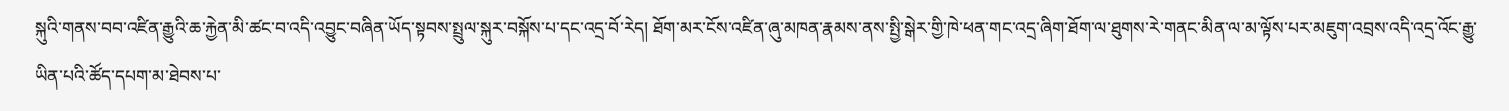སྐུའི་གནས་བབ་འཛིན་རྒྱུའི་ཆ་རྐྱེན་མི་ཚང་བ་འདི་འབྱུང་བཞིན་ཡོད་སྟབས་སྤྲུལ་སྐུར་བསྐོས་པ་དང་འདྲ་བོ་རེད། ཐོག་མར་ངོས་འཛིན་ཞུ་མཁན་རྣམས་ནས་སྤྱི་སྒེར་གྱི་ཁེ་ཕན་གང་འདྲ་ཞིག་ཐོག་ལ་ཐུགས་རེ་གནང་མིན་ལ་མ་ལྟོས་པར་མཇུག་འབྲས་འདི་འདྲ་འོང་རྒྱུ་ཡིན་པའི་ཚོད་དཔག་མ་ཐེབས་པ་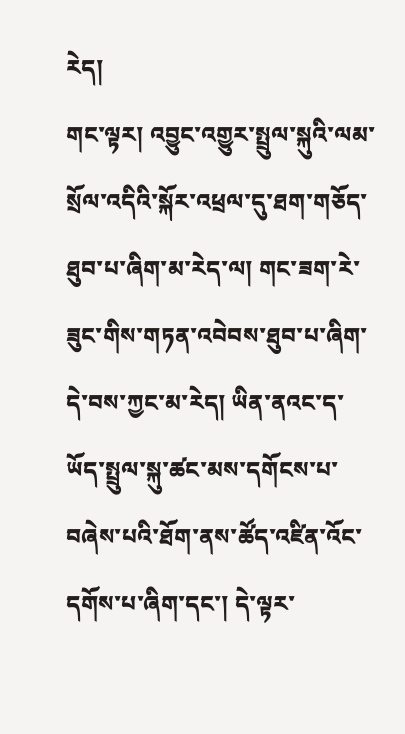རེད།
གང་ལྟར། འབྱུང་འགྱུར་སྤྲུལ་སྐུའི་ལམ་སྲོལ་འདིའི་སྐོར་འཕྲལ་དུ་ཐག་གཅོད་ཐུབ་པ་ཞིག་མ་རེད་ལ། གང་ཟག་རེ་ཟུང་གིས་གཏན་འབེབས་ཐུབ་པ་ཞིག་དེ་བས་ཀྱང་མ་རེད། ཡིན་ནའང་ད་ཡོད་སྤྲུལ་སྐུ་ཚང་མས་དགོངས་པ་བཞེས་པའི་ཐོག་ནས་ཚོད་འཛིན་འོང་དགོས་པ་ཞིག་དང་། དེ་ལྟར་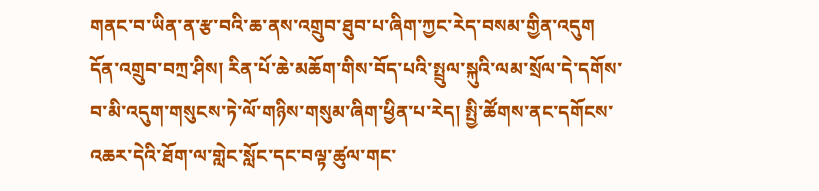གནང་བ་ཡིན་ན་རྩ་བའི་ཆ་ནས་འགྲུབ་ཐུབ་པ་ཞིག་ཀྱང་རེད་བསམ་གྱིན་འདུག
དོན་འགྲུབ་བཀྲ་ཤིས། རིན་པོ་ཆེ་མཆོག་གིས་བོད་པའི་སྤྲུལ་སྐུའི་ལམ་སྲོལ་དེ་དགོས་བ་མི་འདུག་གསུངས་ཏེ་ལོ་གཉིས་གསུམ་ཞིག་ཕྱིན་པ་རེད། སྤྱི་ཚོགས་ནང་དགོངས་འཆར་དེའི་ཐོག་ལ་གླེང་སློང་དང་བལྟ་ཚུལ་གང་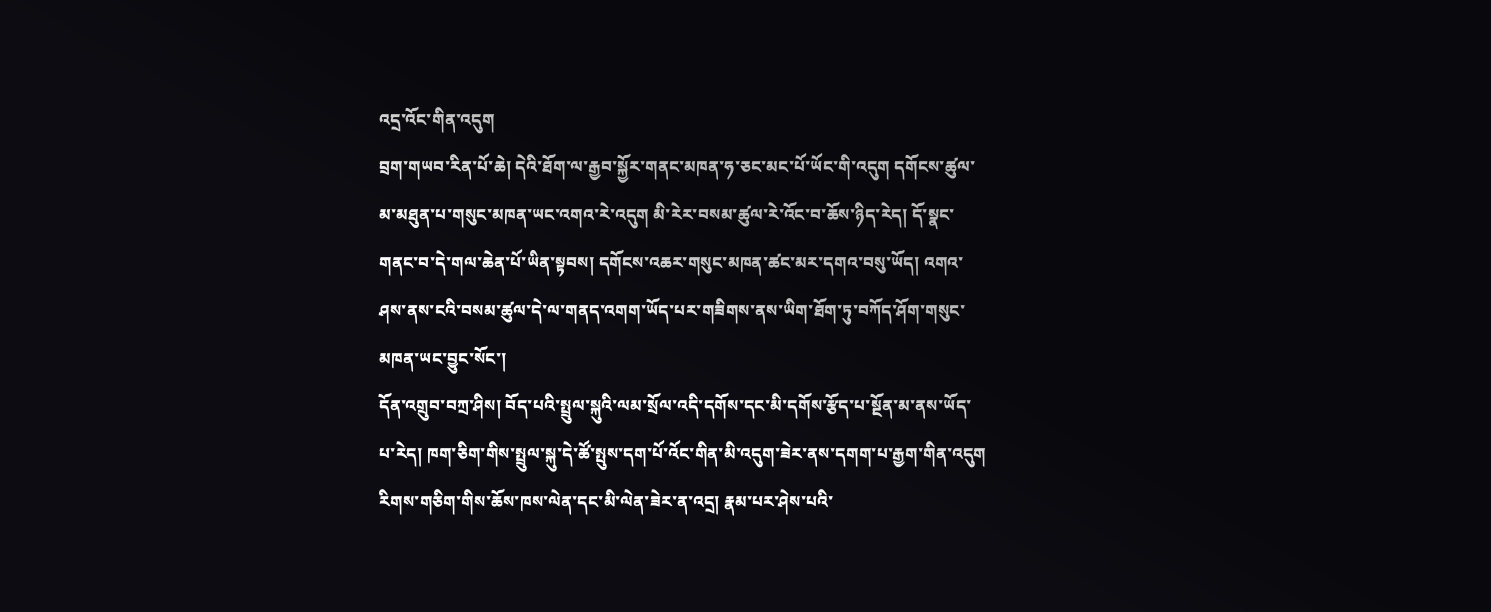འདྲ་འོང་གིན་འདུག
བྲག་གཡབ་རིན་པོ་ཆེ། དེའི་ཐོག་ལ་རྒྱབ་སྐྱོར་གནང་མཁན་ཧ་ཅང་མང་པོ་ཡོང་གི་འདུག དགོངས་ཚུལ་མ་མཐུན་པ་གསུང་མཁན་ཡང་འགའ་རེ་འདུག མི་རེར་བསམ་ཚུལ་རེ་འོང་བ་ཆོས་ཉིད་རེད། དོ་སྣང་གནང་བ་དེ་གལ་ཆེན་པོ་ཡིན་སྟབས། དགོངས་འཆར་གསུང་མཁན་ཚང་མར་དགའ་བསུ་ཡོད། འགའ་ཤས་ནས་ངའི་བསམ་ཚུལ་དེ་ལ་གནད་འགག་ཡོད་པར་གཟིགས་ནས་ཡིག་ཐོག་ཏུ་བཀོད་ཤོག་གསུང་མཁན་ཡང་བྱུང་སོང་།
དོན་འགྲུབ་བཀྲ་ཤིས། བོད་པའི་སྤྲུལ་སྐུའི་ལམ་སྲོལ་འདི་དགོས་དང་མི་དགོས་རྩོད་པ་སྔོན་མ་ནས་ཡོད་པ་རེད། ཁག་ཅིག་གིས་སྤྲུལ་སྐུ་དེ་ཚོ་སྤུས་དག་པོ་འོང་གིན་མི་འདུག་ཟེར་ནས་དགག་པ་རྒྱག་གིན་འདུག རིགས་གཅིག་གིས་ཆོས་ཁས་ལེན་དང་མི་ལེན་ཟེར་ན་འདྲ། རྣམ་པར་ཤེས་པའི་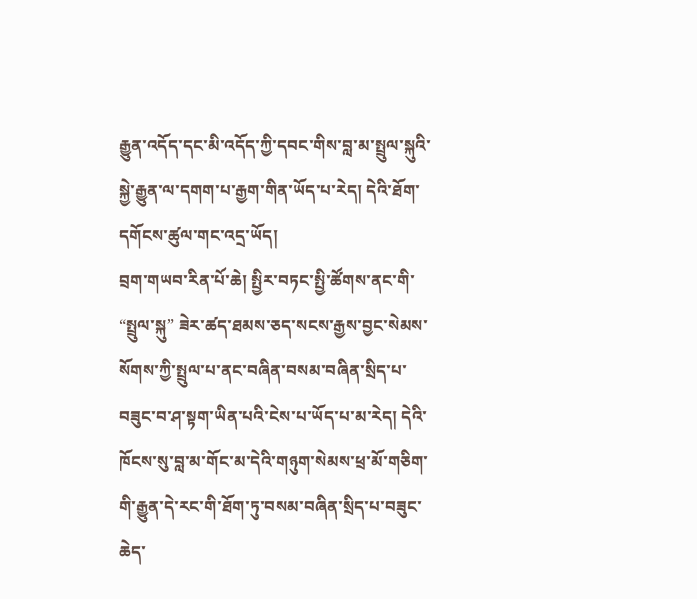རྒྱུན་འདོད་དང་མི་འདོད་ཀྱི་དབང་གིས་བླ་མ་སྤྲུལ་སྐུའི་སྐྱེ་རྒྱུན་ལ་དགག་པ་རྒྱག་གིན་ཡོད་པ་རེད། དེའི་ཐོག་དགོངས་ཚུལ་གང་འདྲ་ཡོད།
བྲག་གཡབ་རིན་པོ་ཆེ། སྤྱིར་བཏང་སྤྱི་ཚོགས་ནང་གི་ “སྤྲུལ་སྐུ” ཟེར་ཚད་ཐམས་ཅད་སངས་རྒྱས་བྱང་སེམས་སོགས་ཀྱི་སྤྲུལ་པ་ནང་བཞིན་བསམ་བཞིན་སྲིད་པ་བཟུང་བ་ཤ་སྟག་ཡིན་པའི་ངེས་པ་ཡོད་པ་མ་རེད། དེའི་ཁོངས་སུ་བླ་མ་གོང་མ་དེའི་གཉུག་སེམས་ཕྲ་མོ་གཅིག་གི་རྒྱུན་དེ་རང་གི་ཐོག་ཏུ་བསམ་བཞིན་སྲིད་པ་བཟུང་ཆེད་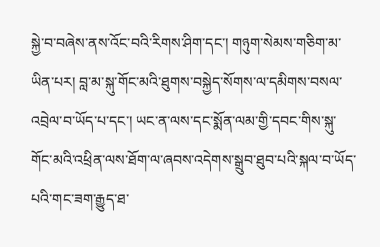སྐྱེ་བ་བཞེས་ནས་འོང་བའི་རིགས་ཤིག་དང་། གཉུག་སེམས་གཅིག་མ་ཡིན་པར། བླ་མ་སྐུ་གོང་མའི་ཐུགས་བསྐྱེད་སོགས་ལ་དམིགས་བསལ་འབྲེལ་བ་ཡོད་པ་དང་། ཡང་ན་ལས་དང་སྨོན་ལམ་གྱི་དབང་གིས་སྐུ་གོང་མའི་འཕྲིན་ལས་ཐོག་ལ་ཞབས་འདེགས་སྒྲུབ་ཐུབ་པའི་སྐལ་བ་ཡོད་པའི་གང་ཟག་རྒྱུད་ཐ་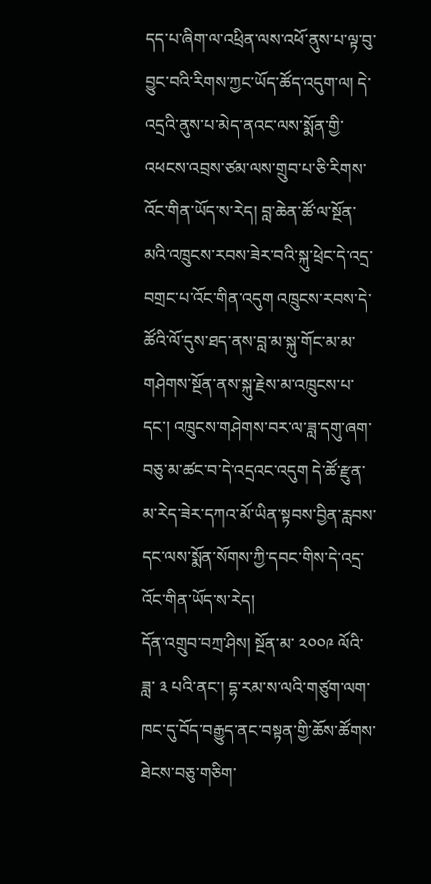དད་པ་ཞིག་ལ་འཕྲིན་ལས་འཕོ་ནུས་པ་ལྟ་བུ་བྱུང་བའི་རིགས་ཀྱང་ཡོད་ཚོད་འདུག་ལ། དེ་འདྲའི་ནུས་པ་མེད་ནའང་ལས་སྨོན་གྱི་འཕངས་འབྲས་ཙམ་ལས་གྲུབ་པ་ཅི་རིགས་འོང་གིན་ཡོད་ས་རེད། བླ་ཆེན་ཚོ་ལ་སྔོན་མའི་འཁྲུངས་རབས་ཟེར་བའི་སྐུ་ཕྲེང་དེ་འདྲ་བགྲང་པ་འོང་གིན་འདུག འཁྲུངས་རབས་དེ་ཚོའི་ལོ་དུས་ཐད་ནས་བླ་མ་སྐུ་གོང་མ་མ་གཤེགས་སྔོན་ནས་སྐུ་རྗེས་མ་འཁྲུངས་པ་དང་། འཁྲུངས་གཤེགས་བར་ལ་ཟླ་དགུ་ཞག་བཅུ་མ་ཚང་བ་དེ་འདྲའང་འདུག དེ་ཚོ་རྫུན་མ་རེད་ཟེར་དཀའ་མོ་ཡིན་སྟབས་བྱིན་རླབས་དང་ལས་སྨོན་སོགས་ཀྱི་དབང་གིས་དེ་འདྲ་འོང་གིན་ཡོད་ས་རེད།
དོན་འགྲུབ་བཀྲ་ཤིས། སྔོན་མ་ ༢༠༠༩ ལོའི་ཟླ་ ༣ པའི་ནང་། དྷ་རམ་ས་ལའི་གཙུག་ལག་ཁང་དུ་བོད་བརྒྱུད་ནང་བསྟན་གྱི་ཆོས་ཚོགས་ཐེངས་བཅུ་གཅིག་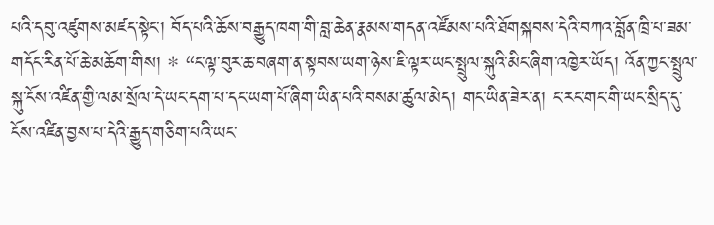པའི་དབུ་འཛུགས་མཛད་སྟེང་། བོད་པའི་ཆོས་བརྒྱུད་ཁག་གི་བླ་ཆེན་རྣམས་གདན་འཛོམས་པའི་ཐོགསྐབས་དེའི་བཀའ་བློན་ཁྲི་པ་ཟམ་གདོང་རིན་པོ་ཆེ་མཆོག་གིས། * “ང་ལྟ་བུར་ཆ་བཞག་ན་སྟབས་ཡག་ཉེས་ཇི་ལྟར་ཡང་སྤྲུལ་སྐུའི་མིང་ཞིག་འཁྱེར་ཡོད། འོན་ཀྱང་སྤྲུལ་སྐུ་ངོས་འཛིན་གྱི་ལམ་སྲོལ་དེ་ཡང་དག་པ་དང་ཡག་པོ་ཞིག་ཡིན་པའི་བསམ་ཚུལ་མེད། གང་ཡིན་ཟེར་ན། ང་རང་གང་གི་ཡང་སྲིད་དུ་ངོས་འཛིན་བྱས་པ་དེའི་རྒྱུད་གཅིག་པའི་ཡང་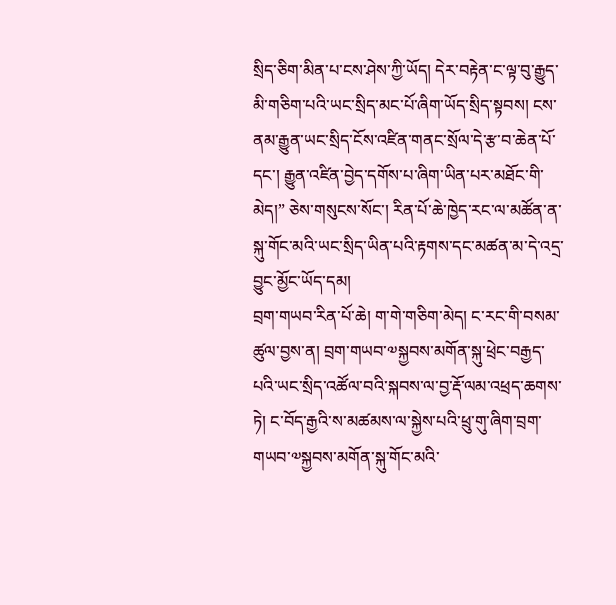སྲིད་ཅིག་མིན་པ་ངས་ཤེས་ཀྱི་ཡོད། དེར་བརྟེན་ང་ལྟ་བུ་རྒྱུད་མི་གཅིག་པའི་ཡང་སྲིད་མང་པོ་ཞིག་ཡོད་སྲིད་སྟབས། ངས་ནམ་རྒྱུན་ཡང་སྲིད་ངོས་འཛིན་གནང་སྲོལ་དེ་རྩ་བ་ཆེན་པོ་དང་། རྒྱུན་འཛིན་བྱེད་དགོས་པ་ཞིག་ཡིན་པར་མཐོང་གི་མེད།” ཅེས་གསུངས་སོང་། རིན་པོ་ཆེ་ཁྱེད་རང་ལ་མཚོན་ན་སྐུ་གོང་མའི་ཡང་སྲིད་ཡིན་པའི་རྟགས་དང་མཚན་མ་དེ་འདྲ་བྱུང་མྱོང་ཡོད་དམ།
བྲག་གཡབ་རིན་པོ་ཆེ། ག་གེ་གཅིག་མེད། ང་རང་གི་བསམ་ཚུལ་བྱས་ན། བྲག་གཡབ་༧སྐྱབས་མགོན་སྐུ་ཕྲེང་བརྒྱད་པའི་ཡང་སྲིད་འཚོལ་བའི་སྐབས་ལ་བྱ་རྡོ་ལམ་འཕྲད་ཆགས་ཏེ། ང་བོད་རྒྱའི་ས་མཚམས་ལ་སྐྱེས་པའི་ཕྲུ་གུ་ཞིག་བྲག་གཡབ་༧སྐྱབས་མགོན་སྐུ་གོང་མའི་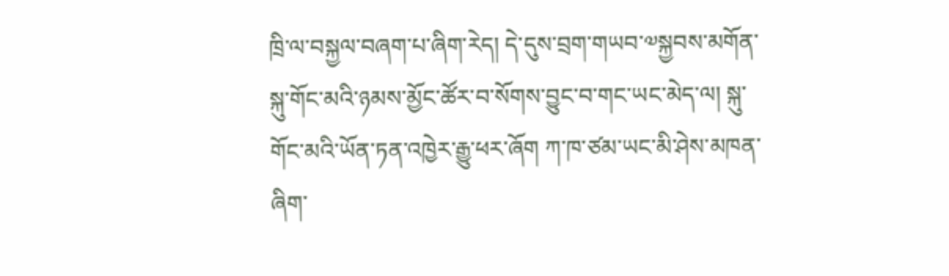ཁྲི་ལ་བསྐྱལ་བཞག་པ་ཞིག་རེད། དེ་དུས་བྲག་གཡབ་༧སྐྱབས་མགོན་སྐུ་གོང་མའི་ཉམས་མྱོང་ཚོར་བ་སོགས་བྱུང་བ་གང་ཡང་མེད་ལ། སྐུ་གོང་མའི་ཡོན་ཏན་འཁྱེར་རྒྱུ་ཕར་ཞོག ཀ་ཁ་ཙམ་ཡང་མི་ཤེས་མཁན་ཞིག་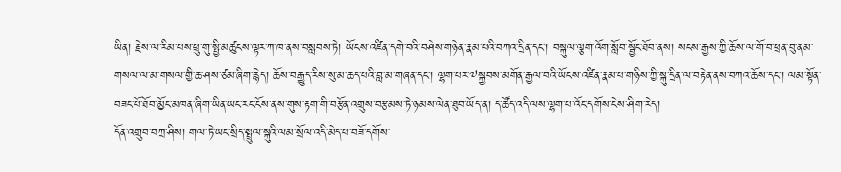ཡིན། རྗེས་ལ་རིམ་པས་ཕྲུ་གུ་སྤྱི་མཚུངས་ལྟར་ཀ་ཁ་ནས་བསླབས་ཏེ། ཡོངས་འཛིན་དགེ་བའི་བཤེས་གཉེན་རྣམ་པའི་བཀའ་དྲིན་དང་། བསྐུལ་ལྕག་འོག་སློབ་སྦྱོང་ཐོབ་ནས། སངས་རྒྱས་ཀྱི་ཆོས་ལ་གོ་བ་ཕྲན་བུ་ནམ་གསལ་ལ་མ་གསལ་གྱི་ཆ་ཤས་ཙམ་ཞིག་རྙེད། ཆོས་བརྒྱུད་རིས་སུ་མ་ཆད་པའི་བླ་མ་གཞན་དང་། ལྷག་པར་༧སྐྱབས་མགོན་རྒྱལ་བའི་ཡོངས་འཛིན་རྣམ་པ་གཉིས་ཀྱི་སྐུ་དྲིན་ལ་བརྟེན་ནས་བཀའ་ཆོས་དང་། ལམ་སྟོན་བཟང་པོ་ཐོབ་མྱོང་མཁན་ཞིག་ཡིན་ཡང་རང་ངོས་ནས་གུས་རྟག་གི་བརྩོན་འགྲུས་བརྩམས་ཏེ་ཉམས་ལེན་ཐུབ་ཡོད་ན། ད་ཚོད་འདི་ལས་ལྷག་པ་འོང་དགོས་ངེས་ཤིག་རེད།
དོན་འགྲུབ་བཀྲ་ཤིས། གལ་ཏེ་ཡང་སྲིད་སྤྲུལ་སྐུའི་ལམ་སྲོལ་འདི་མེད་པ་བཟོ་དགོས་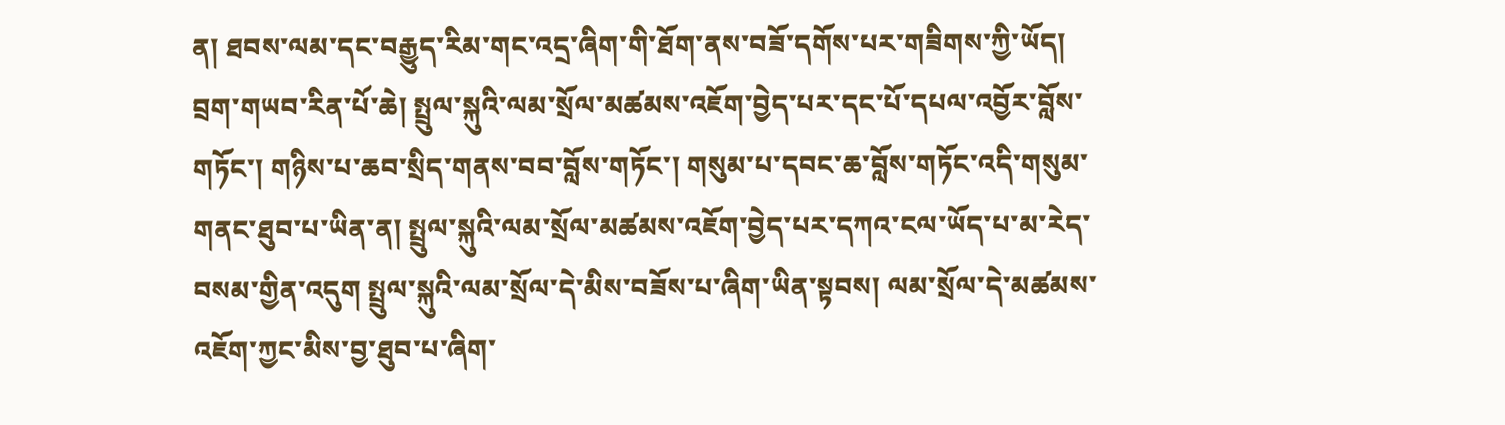ན། ཐབས་ལམ་དང་བརྒྱུད་རིམ་གང་འདྲ་ཞིག་གི་ཐོག་ནས་བཟོ་དགོས་པར་གཟིགས་ཀྱི་ཡོད།
བྲག་གཡབ་རིན་པོ་ཆེ། སྤྲུལ་སྐུའི་ལམ་སྲོལ་མཚམས་འཇོག་བྱེད་པར་དང་པོ་དཔལ་འབྱོར་བློས་གཏོང་། གཉིས་པ་ཆབ་སྲིད་གནས་བབ་བློས་གཏོང་། གསུམ་པ་དབང་ཆ་བློས་གཏོང་འདི་གསུམ་གནང་ཐུབ་པ་ཡིན་ན། སྤྲུལ་སྐུའི་ལམ་སྲོལ་མཚམས་འཇོག་བྱེད་པར་དཀའ་ངལ་ཡོད་པ་མ་རེད་བསམ་གྱིན་འདུག སྤྲུལ་སྐུའི་ལམ་སྲོལ་དེ་མིས་བཟོས་པ་ཞིག་ཡིན་སྟབས། ལམ་སྲོལ་དེ་མཚམས་འཇོག་ཀྱང་མིས་བྱ་ཐུབ་པ་ཞིག་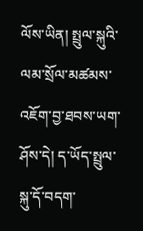ལོས་ཡིན། སྤྲུལ་སྐུའི་ལམ་སྲོལ་མཚམས་འཇོག་བྱ་ཐབས་ཡག་ཤོས་དེ། ད་ཡོད་སྤྲུལ་སྐུ་དོ་བདག་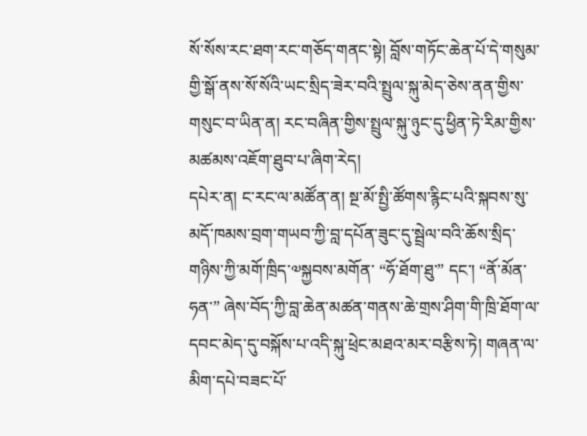སོ་སོས་རང་ཐག་རང་གཅོད་གནང་སྟེ། བློས་གཏོང་ཆེན་པོ་དེ་གསུམ་གྱི་སྒོ་ནས་སོ་སོའི་ཡང་སྲིད་ཟེར་བའི་སྤྲུལ་སྐུ་མེད་ཅེས་ནན་གྱིས་གསུང་བ་ཡིན་ན། རང་བཞིན་གྱིས་སྤྲུལ་སྐུ་ཉུང་དུ་ཕྱིན་ཏེ་རིམ་གྱིས་མཚམས་འཇོག་ཐུབ་པ་ཞིག་རེད།
དཔེར་ན། ང་རང་ལ་མཚོན་ན། སྔ་མོ་སྤྱི་ཚོགས་རྙིང་པའི་སྐབས་སུ་མདོ་ཁམས་བྲག་གཡབ་ཀྱི་བླ་དཔོན་ཟུང་དུ་སྦྲེལ་བའི་ཆོས་སྲིད་གཉིས་ཀྱི་མགོ་ཁྲིད་༧སྐྱབས་མགོན་ “ཧོ་ཐོག་ཐུ་” དང་། “ནོ་མོན་ཧན་” ཞེས་བོད་ཀྱི་བླ་ཆེན་མཚན་གནས་ཆེ་གྲས་ཤིག་གི་ཁྲི་ཐོག་ལ་དབང་མེད་དུ་བསྐོས་པ་འདི་སྐུ་ཕྲེང་མཐའ་མར་བརྩིས་ཏེ། གཞན་ལ་མིག་དཔེ་བཟང་པོ་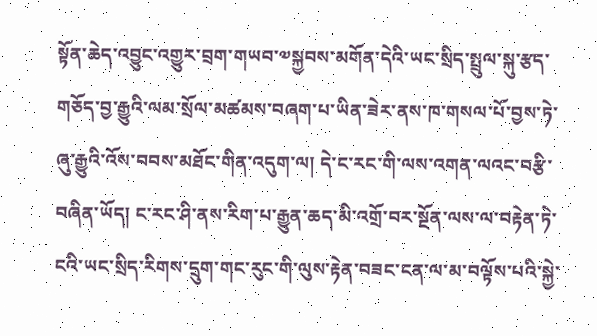སྟོན་ཆེད་འབྱུང་འགྱུར་བྲག་གཡབ་༧སྐྱབས་མགོན་དེའི་ཡང་སྲིད་སྤྲུལ་སྐུ་རྩད་གཅོད་བྱ་རྒྱུའི་ལམ་སྲོལ་མཚམས་བཞག་པ་ཡིན་ཟེར་ནས་ཁ་གསལ་པོ་བྱས་ཏེ་ཞུ་རྒྱུའི་འོས་བབས་མཐོང་གིན་འདུག་ལ། དེ་ང་རང་གི་ལས་འགན་ལའང་བརྩི་བཞིན་ཡོད། ང་རང་ཤི་ནས་རིག་པ་རྒྱུན་ཆད་མི་འགྲོ་བར་སྔོན་ལས་ལ་བརྟེན་ཏེ་ངའི་ཡང་སྲིད་རིགས་དྲུག་གང་རུང་གི་ལུས་རྟེན་བཟང་ངན་ལ་མ་བལྟོས་པའི་སྐྱེ་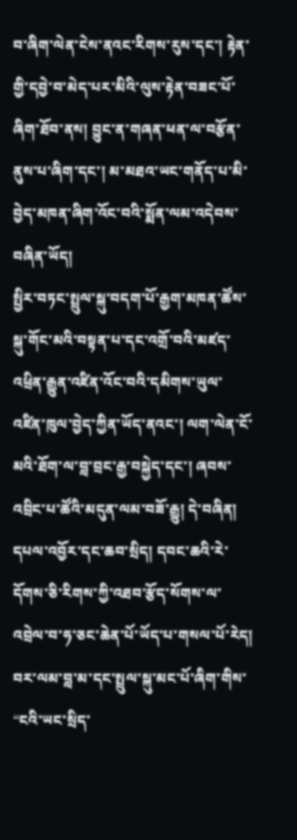བ་ཞིག་ལེན་ངེས་ནའང་རིགས་རུས་དང་། རྟེན་གྱི་དབྱེ་བ་མེད་པར་མིའི་ལུས་རྟེན་བཟང་པོ་ཞིག་ཐོབ་ནས། བྱུང་ན་གཞན་ཕན་ལ་བརྩོན་ནུས་པ་ཞིག་དང་། མ་མཐའ་ཡང་གནོད་པ་མི་བྱེད་མཁན་ཞིག་འོང་བའི་སྨོན་ལམ་འདེབས་བཞིན་ཡོད།
སྤྱིར་བཏང་སྤྲུལ་སྐུ་བདག་པོ་རྒྱག་མཁན་ཚོས་སྐུ་གོང་མའི་བསྟན་པ་དང་འགྲོ་བའི་མཛད་འཕྲིན་རྒྱུན་འཛིན་འོང་བའི་དམིགས་ཡུལ་འཛིན་ཁུལ་བྱེད་ཀྱིན་ཡོད་ནའང་། ལག་ལེན་ངོ་མའི་ཐོག་ལ་བླ་བྲང་རྒྱ་བསྐྱེད་དང་། ཞབས་འབྲིང་པ་ཚོའི་མདུན་ལམ་བཟོ་རྒྱུ། དེ་བཞིན། དཔལ་འབྱོར་དང་ཆབ་སྲིད། དབང་ཆའི་རེ་དོགས་ཅི་རིགས་ཀྱི་འཐབ་རྩོད་སོགས་ལ་འབྲེལ་བ་ཧ་ཅང་ཆེན་པོ་ཡོད་པ་གསལ་པོ་རེད།
བར་ལམ་བླ་མ་དང་སྤྲུལ་སྐུ་མང་པོ་ཞིག་གིས་ “ངའི་ཡང་སྲིད་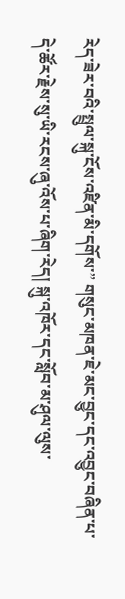རེད་ཟེར་བའི་སྤྲུལ་སྐུ་ངོས་འཛིན་མི་དགོས་” གསུང་མཁན་ཇེ་མང་བྱུང་དང་འབྱུང་བཞིན་པ་དེ་ཚོར་རྗེས་སུ་ཡི་རངས་ཞུ་འོས་པ་ཞིག་རེད། སྐུ་འཁོར་དང་སློབ་མ་ཤུལ་ལུས་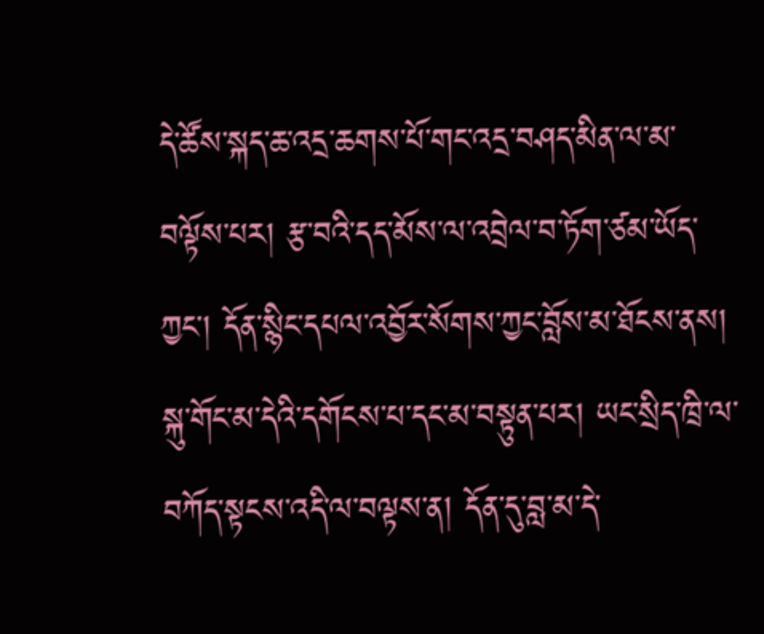དེ་ཚོས་སྐད་ཆ་འདྲ་ཆགས་པོ་གང་འདྲ་བཤད་མིན་ལ་མ་བལྟོས་པར། རྩ་བའི་དད་མོས་ལ་འབྲེལ་བ་ཏོག་ཙམ་ཡོད་ཀྱང་། དོན་སྙིང་དཔལ་འབྱོར་སོགས་ཀྱང་བློས་མ་ཐོངས་ནས། སྐུ་གོང་མ་དེའི་དགོངས་པ་དང་མ་བསྟུན་པར། ཡང་སྲིད་ཁྲི་ལ་བཀོད་སྟངས་འདི་ལ་བལྟས་ན། དོན་དུ་བླ་མ་དེ་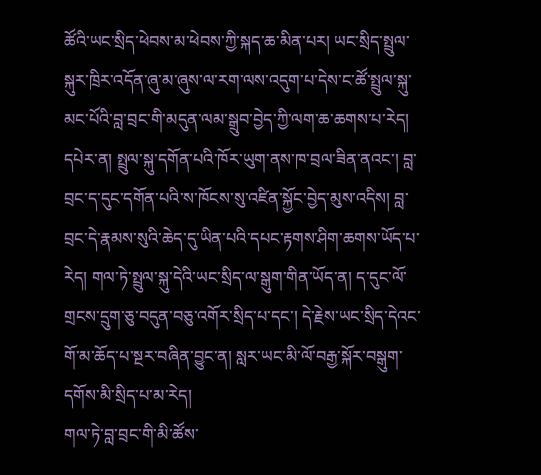ཚོའི་ཡང་སྲིད་ཕེབས་མ་ཕེབས་ཀྱི་སྐད་ཆ་མིན་པར། ཡང་སྲིད་སྤྲུལ་སྐུར་ཁྲིར་འདོན་ཞུ་མ་ཞུས་ལ་རག་ལས་འདུག་པ་དེས་ང་ཚོ་སྤྲུལ་སྐུ་མང་པོའི་བླ་བྲང་གི་མདུན་ལམ་སྒྲུབ་བྱེད་ཀྱི་ལག་ཆ་ཆགས་པ་རེད།
དཔེར་ན། སྤྲུལ་སྐུ་དགོན་པའི་ཁོར་ཡུག་ནས་ཁ་བྲལ་ཟིན་ནའང་། བླ་བྲང་ད་དུང་དགོན་པའི་ས་ཁོངས་སུ་འཛིན་སྐྱོང་བྱེད་མུས་འདིས། བླ་བྲང་དེ་རྣམས་སུའི་ཆེད་དུ་ཡིན་པའི་དཔང་རྟགས་ཤིག་ཆགས་ཡོད་པ་རེད། གལ་ཏེ་སྤྲུལ་སྐུ་དེའི་ཡང་སྲིད་ལ་སྒུག་གིན་ཡོད་ན། ད་དུང་ལོ་གྲངས་དྲུག་ཅུ་བདུན་བཅུ་འགོར་སྲིད་པ་དང་། དེ་རྗེས་ཡང་སྲིད་དེའང་གོ་མ་ཆོད་པ་སྔར་བཞིན་བྱུང་ན། སླར་ཡང་མི་ལོ་བརྒྱ་སྐོར་བསྒུག་དགོས་མི་སྲིད་པ་མ་རེད།
གལ་ཏེ་བླ་བྲང་གི་མི་ཚོས་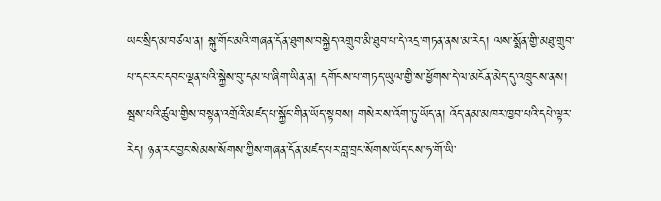ཡང་སྲིད་མ་བཙལ་ན། སྐུ་གོང་མའི་གཞན་དོན་ཐུགས་བསྐྱེད་འགྲུབ་མི་ཐུབ་པ་དེ་འདྲ་གཏན་ནས་མ་རེད། ལས་སྨོན་གྱི་མཐུ་གྲུབ་པ་དང་རང་དབང་ལྡན་པའི་སྐྱེས་བུ་དམ་པ་ཞིག་ཡིན་ན། དགོངས་པ་གཏད་ཡུལ་གྱི་ས་ཕྱོགས་དེ་ལ་མངོན་མེད་དུ་འཁྲུངས་ནས། སྦས་པའི་ཚུལ་གྱིས་བསྟན་འགྲོའི་མཛད་པ་སྐྱོང་གིན་ཡོད་སྟབས། གསེར་ས་འོག་ཏུ་ཡོད་ན། འོད་ནམ་མཁར་ཁྱབ་པའི་དཔེ་ལྟར་རེད། ཉན་རང་བྱང་སེམས་སོགས་ཀྱིས་གཞན་དོན་མཛད་པར་བླ་བྲང་སོགས་ཡོད་ངས་ཧ་གོ་ཡི་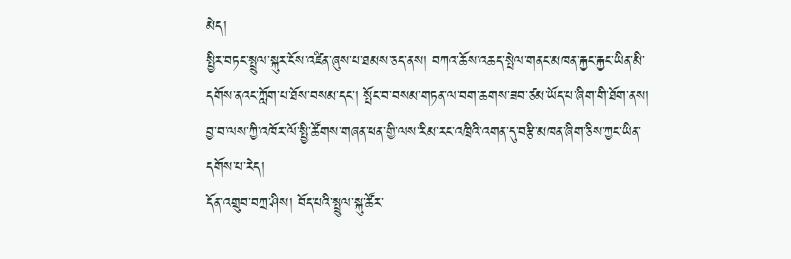མེད།
སྤྱིར་བཏང་སྤྲུལ་སྐུར་ངོས་འཛིན་ཞུས་པ་ཐམས་ཅད་ནས། བཀའ་ཆོས་འཆད་སྤེལ་གནང་མཁན་རྐྱང་རྐྱང་ཡིན་མི་དགོས་ནའང་ཀློག་པ་ཐོས་བསམ་དང་། སྤོང་བ་བསམ་གཏན་ལ་བག་ཆགས་ཟབ་ཙམ་ཡོད་པ་ཞིག་གི་ཐོག་ནས། བྱ་བ་ལས་ཀྱི་འཁོར་ལོ་སྤྱི་ཚོགས་གཞན་ཕན་གྱི་ལས་རིམ་རང་འཁྲིའི་འགན་དུ་བརྩི་མཁན་ཞིག་ཅིས་ཀྱང་ཡིན་དགོས་པ་རེད།
དོན་འགྲུབ་བཀྲ་ཤིས། བོད་པའི་སྤྲུལ་སྐུ་ཚོར་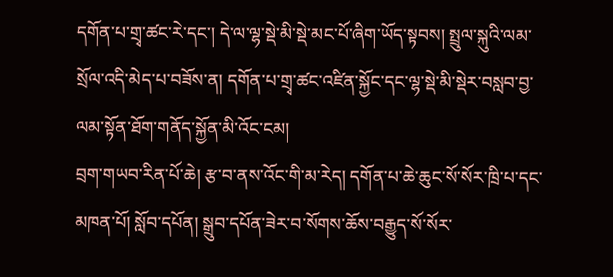དགོན་པ་གྲྭ་ཚང་རེ་དང་། དེ་ལ་ལྷ་སྡེ་མི་སྡེ་མང་པོ་ཞིག་ཡོད་སྟབས། སྤྲུལ་སྐུའི་ལམ་སྲོལ་འདི་མེད་པ་བཟོས་ན། དགོན་པ་གྲྭ་ཚང་འཛིན་སྐྱོང་དང་ལྷ་སྡེ་མི་སྡེར་བསླབ་བྱ་ལམ་སྟོན་ཐོག་གནོད་སྐྱོན་མི་འོང་ངམ།
བྲག་གཡབ་རིན་པོ་ཆེ། རྩ་བ་ནས་འོང་གི་མ་རེད། དགོན་པ་ཆེ་ཆུང་སོ་སོར་ཁྲི་པ་དང་མཁན་པོ། སློབ་དཔོན། སྒྲུབ་དཔོན་ཟེར་བ་སོགས་ཆོས་བརྒྱུད་སོ་སོར་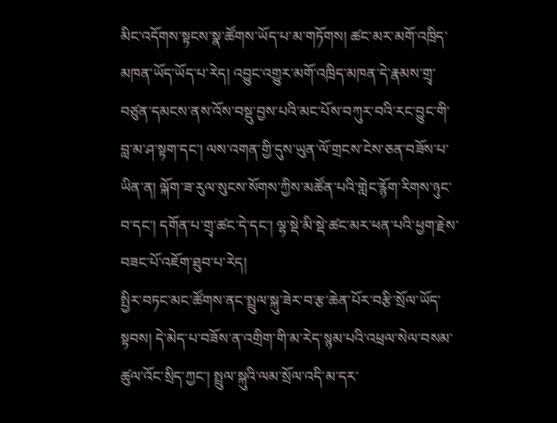མིང་འདོགས་སྟངས་སྣ་ཚོགས་ཡོད་པ་མ་གཏོགས། ཚང་མར་མགོ་འཁྲིད་མཁན་ཡོད་ཡོད་པ་རེད། འབྱུང་འགྱུར་མགོ་འཁྲིད་མཁན་དེ་རྣམས་གྲྭ་བཙུན་དམངས་ནས་འོས་བསྡུ་བྱས་པའི་མང་པོས་བཀུར་བའི་རང་བྱུང་གི་བླ་མ་ཤ་སྟག་དང་། ལས་འགན་གྱི་དུས་ཡུན་ལོ་གྲངས་ངེས་ཅན་བཟོས་པ་ཡིན་ན། ལྐོག་ཟ་རུལ་སུངས་སོགས་ཀྱིས་མཚོན་པའི་གླེང་རྙོག་རིགས་ཉུང་བ་དང་། དགོན་པ་གྲྭ་ཚང་དེ་དང་། ལྷ་སྡེ་མི་སྡེ་ཚང་མར་ཕན་པའི་ཕྱག་རྗེས་བཟང་པོ་འཇོག་ཐུབ་པ་རེད།
སྤྱིར་བཏང་མང་ཚོགས་ནང་སྤྲུལ་སྐུ་ཟེར་བ་རྩ་ཆེན་པོར་བརྩི་སྲོལ་ཡོད་སྟབས། དེ་མེད་པ་བཟོས་ན་འགྲིག་གི་མ་རེད་སྙམ་པའི་འཕྲལ་སེལ་བསམ་ཚུལ་འོང་སྲིད་ཀྱང་། སྤྲུལ་སྐུའི་ལམ་སྲོལ་འདི་མ་དར་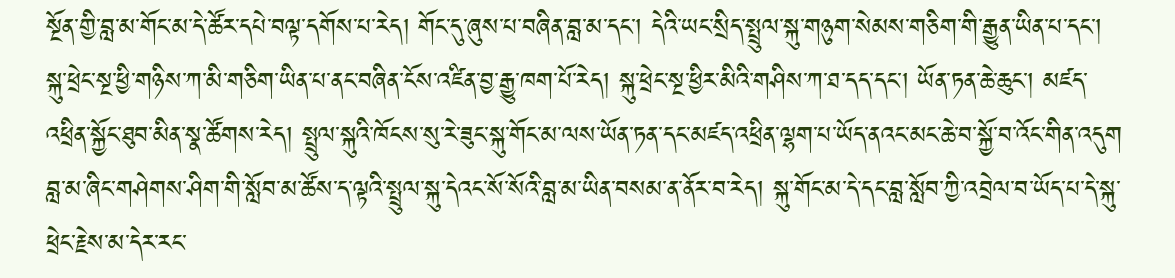སྔོན་གྱི་བླ་མ་གོང་མ་དེ་ཚོར་དཔེ་བལྟ་དགོས་པ་རེད། གོང་དུ་ཞུས་པ་བཞིན་བླ་མ་དང་། དེའི་ཡང་སྲིད་སྤྲུལ་སྐུ་གཉུག་སེམས་གཅིག་གི་རྒྱུན་ཡིན་པ་དང་། སྐུ་ཕྲེང་སྔ་ཕྱི་གཉིས་ཀ་མི་གཅིག་ཡིན་པ་ནང་བཞིན་ངོས་འཛིན་བྱ་རྒྱུ་ཁག་པོ་རེད། སྐུ་ཕྲེང་སྔ་ཕྱིར་མིའི་གཤིས་ཀ་ཐ་དད་དང་། ཡོན་ཏན་ཆེ་ཆུང་། མཛད་འཕྲིན་སྐྱོང་ཐུབ་མིན་སྣ་ཚོགས་རེད། སྤྲུལ་སྐུའི་ཁོངས་སུ་རེ་ཟུང་སྐུ་གོང་མ་ལས་ཡོན་ཏན་དང་མཛད་འཕྲིན་ལྷག་པ་ཡོད་ནའང་མང་ཆེ་བ་སྐྱོ་བ་འོང་གིན་འདུག བླ་མ་ཞིང་གཤེགས་ཤིག་གི་སློབ་མ་ཚོས་ད་ལྟའི་སྤྲུལ་སྐུ་དེའང་སོ་སོའི་བླ་མ་ཡིན་བསམ་ན་ནོར་བ་རེད། སྐུ་གོང་མ་དེ་དང་བླ་སློབ་ཀྱི་འབྲེལ་བ་ཡོད་པ་དེ་སྐུ་ཕྲེང་རྗེས་མ་དེར་རང་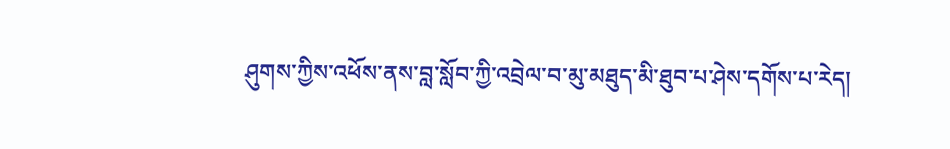ཤུགས་ཀྱིས་འཕོས་ནས་བླ་སློབ་ཀྱི་འབྲེལ་བ་མུ་མཐུད་མི་ཐུབ་པ་ཤེས་དགོས་པ་རེད།